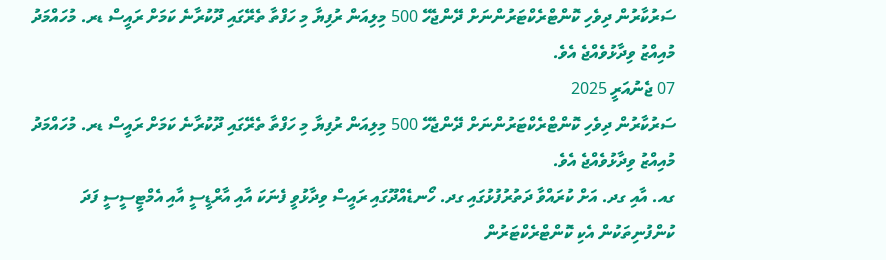ސަރުކާރުން ދިވެހި ކޮންޓްރެކްޓަރުންނަށް ދޭންޖެހޭ 500 މިލިއަން ރުފިޔާ މި ހަފްތާ ތެރޭގައި ދޫކުރާނެ ކަމަށް ރައީސް ޑރ. މުހައްމަދު މުއިއްޒު ވިދާޅުވެއްޖެ އެވެ.
07 ޖެނުއަރީ 2025
ސަރުކާރުން ދިވެހި ކޮންޓްރެކްޓަރުންނަށް ދޭންޖެހޭ 500 މިލިއަން ރުފިޔާ މި ހަފްތާ ތެރޭގައި ދޫކުރާނެ ކަމަށް ރައީސް ޑރ. މުހައްމަދު މުއިއްޒު ވިދާޅުވެއްޖެ އެވެ.
ގއ. އާއި ގދ. އަށް ކުރައްވާ ދަތުރުފުޅުގައި ގދ. ހޯނޑެއްދޫގައި ރައީސް ވިދާޅުވީ ފެނަކަ އާއި އާރްޑީސީ އާއި އެމްޓީސީސީ ފަދަ ކުންފުނިތަކުން އެކި ކޮންޓްރެކްޓަރުން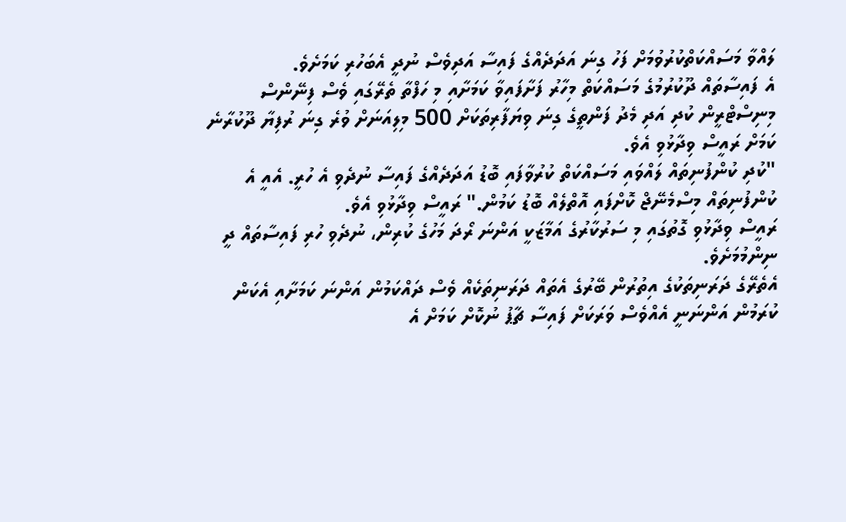ލައްވާ މަސައްކަތްކުރުވުމަށް ފަހު ގިނަ އަދަދެއްގެ ފައިސާ އަދިވެސް ނުދީ އެބަހުރި ކަމަށެވެ.
އެ ފައިސާތައް ދޫކުރުމުގެ މަސައްކަތް މިހާރު ފަށާފައިވާ ކަމަށާއި މި ހަފްތާ ތެރޭގައި ވެސް ފިނޭންސް މިނިސްޓްރީން ކުދި އަދި މެދު ފަންތީގެ ގިނަ ވިޔަފާރިތަކަށް 500 މިލިއަނަށް ވުރެ ގިނަ ރުފިޔާ ދޫކުރާނެ ކަމަށް ރައީސް ވިދާޅުވި އެވެ.
"ކުދި ކުންފުނިތައް ލައްވައި މަސައްކަތް ކުރުވާފައި ބޮޑު އަދަދެއްގެ ފައިސާ ނުދެވި އެ ހުރީ. އެއީ އެ ކުންފުނިތައް މިސްމެނޭޖް ކޮށްފައި އޮތްލެއް ބޮޑު ކަމުން." ރައީސް ވިދާޅުވި އެވެ.
ރައީސް ވިދާޅުވި ގޮތުގައި މި ސަރުކާރުގެ އަމާޒަކީ އަންނަ ރޯދަ މަހުގެ ކުރިން، ނުދެވި ހުރި ފައިސާތައް ދީ ނިންމުމަށެވެ.
އެތެރޭގެ ދަރަނިތަކުގެ އިތުރުން ބޭރުގެ އެތައް ދަރަނިތަކެއް ވެސް ދައްކަމުން އަންނަ ކަމަށާއި އެކަން ކުރަމުން އަންނަނީ އެއްވެސް ވަރަކަށް ފައިސާ ޗާޕު ނުކޮށް ކަމަށް އެ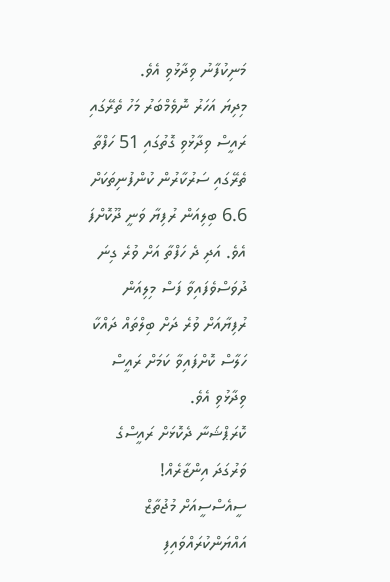މަނިކުފާނު ވިދާޅުވި އެވެ.
މިދިޔަ އަހަރު ނޮވެމްބަރު މަހު ތެރޭގައި ރައީސް ވިދާޅުވި ގޮތުގައި 51 ހަފްތާ ތެރޭގައި ސަރުކާރުން ކުންފުނިތަކަށް 6.6 ބިލިއަން ރުފިޔާ ވަނީ ދޫކޮށްފަ އެވެ. އަދި ދެ ހަފްތާ އަށް ވުރެ ގިނަ ދުވަސްވެފައިވާ ފަސް މިލިއަން ރުފިޔާއަށް ވުރެ ދަށް ބިލްތައް ދައްކާ ހަލާސް ކޮށްފައިވާ ކަމަށް ރައީސް ވިދާޅުވި އެވެ.
ކޮރަޕްޝަނާ ދެކޮޅަށް ރައީސްގެ ވަރުގަދަ އިންޒާރެއް!
ސީއެސްސީއަށް މުޖުތާޒް އައްޔަންކުރައްވައިފި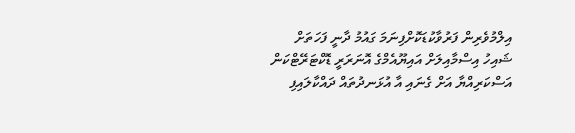އިލްމުވެރިން ފަރުވާކުޑަކޮށްފިނަމަ ގައުމު ދާނީ ފަހަތަށް
ޝައިހު އިސްމާއިލަށް އައިޔޫއެމްގެ އޮނަރަރީ ޑޮކްޓަރޭޓްކަން
އަސްކަރިއްޔާ އަށް ގެނައި އާ އުޅަނދުތައް ދައްކާލައިފި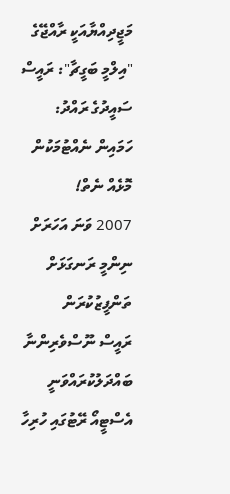މަޖީދިއްޔާއަކީ ރާއްޖޭގެ "އިލްމީ ބަގީޗާ": ރައީސް
ސައީދުގެ ރައްދު: ހަމައިން ނެއްޓުމަކުން މޮޅެއް ނެތް!
2007 ވަނަ އަހަރަށް ނިންމީ ރަނގަޅަށް ތަންފީޒުކުރަން
ރައީސް ނޫސްވެރިންނާ ބައްދަލުކުރައްވަނީ
އެސްޓީއޯ ރޭޓުގައި ހުރިހާ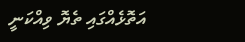އަތޮޅެއްގައި ތެޔޮ ވިއްކަނީ